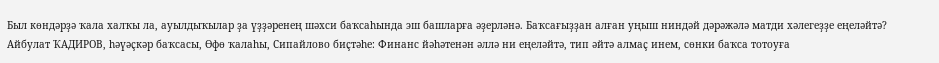Был көндәрҙә ҡала халҡы ла, ауылдыҡылар ҙа үҙҙәренең шәхси баҡсаһында эш башларға әҙерләнә. Баҡсағыҙҙан алған уңыш ниндәй дәрәжәлә матди хәлегеҙҙе еңеләйтә?
Айбулат ҠАДИРОВ, һәүәҫкәр баҡсасы, Өфө ҡалаһы, Сипайлово биҫтәһе: Финанс йәһәтенән әллә ни еңеләйтә, тип әйтә алмаҫ инем, сөнки баҡса тотоуға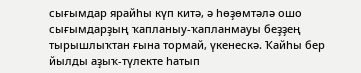сығымдар ярайһы күп китә, ә һөҙөмтәлә ошо сығымдарҙың ҡапланыу-ҡапланмауы беҙҙең тырышлыҡтан ғына тормай, үкенескә. Ҡайһы бер йылды аҙыҡ-түлекте һатып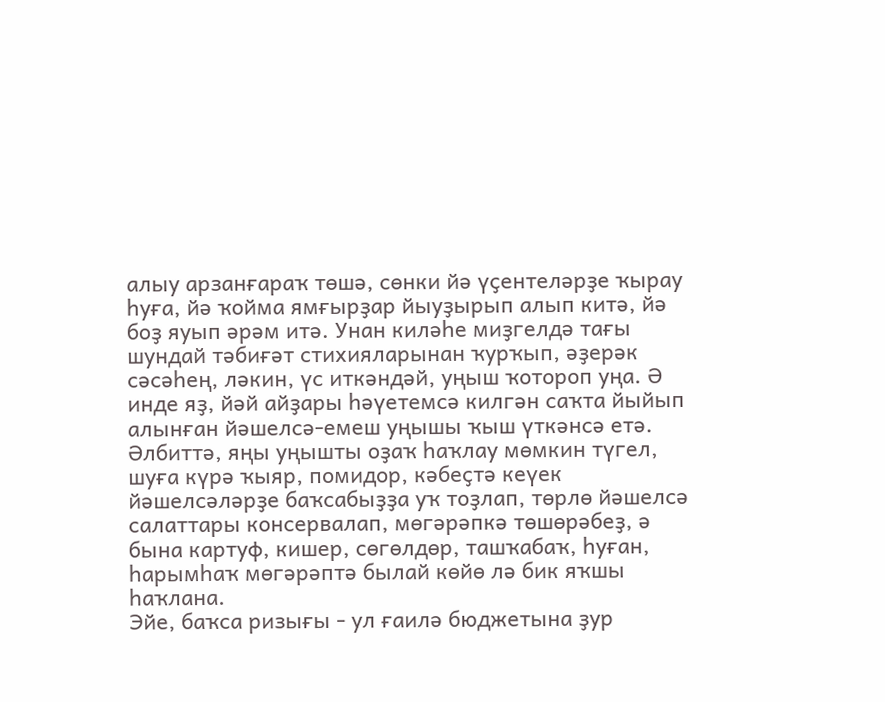алыу арзанғараҡ төшә, сөнки йә үҫентеләрҙе ҡырау һуға, йә ҡойма ямғырҙар йыуҙырып алып китә, йә боҙ яуып әрәм итә. Унан киләһе миҙгелдә тағы шундай тәбиғәт стихияларынан ҡурҡып, әҙерәк сәсәһең, ләкин, үс иткәндәй, уңыш ҡотороп уңа. Ә инде яҙ, йәй айҙары һәүетемсә килгән саҡта йыйып алынған йәшелсә-емеш уңышы ҡыш үткәнсә етә. Әлбиттә, яңы уңышты оҙаҡ һаҡлау мөмкин түгел, шуға күрә ҡыяр, помидор, кәбеҫтә кеүек йәшелсәләрҙе баҡсабыҙҙа уҡ тоҙлап, төрлө йәшелсә салаттары консервалап, мөгәрәпкә төшөрәбеҙ, ә бына картуф, кишер, сөгөлдөр, ташҡабаҡ, һуған, һарымһаҡ мөгәрәптә былай көйө лә бик яҡшы һаҡлана.
Эйе, баҡса ризығы - ул ғаилә бюджетына ҙур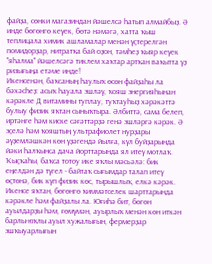файҙа, сөнки магазиндан йәшелсә һатып алмайбыҙ. Ә инде бөгөнгө кеүек, бөтә нәмәгә, хатта ҡыш теплицала химик ашламалар менән үҫтерелгән помидорҙар, нитратҡа бай оҙон, тәмһеҙ ҡыяр кеүек "яһалма" йәшелсәгә тиклем хаҡтар артҡан ваҡытта үҙ ризығыңа етәме инде!
Икенсенән, баҡсаның һаулыҡ өсөн файҙаһы ла бәхәсһеҙ: асыҡ һауала эшләү, ҡояш энергияһынан кәрәкле Д витамины туплау, туҡтауһыҙ хәрәкәттә булыу физик яҡтан сыныҡтыра. Әлбиттә, сама белеп, иртәнге һәм киске сәғәттәрҙә генә эшләргә кәрәк. Ә эҫелә һәм ҡояштың ультрафиолет нурҙары әүҙемләшкән көн үҙәгендә йылға, күл буйҙарында йәки һалҡынса дача йорттарында ял итеү мотлаҡ.
Ҡыҫҡаһы, баҡса тотоу ике яҡлы мәсьәлә: бик еңелдән дә түгел - байтаҡ сығымдар талап итеү өҫтөнә, бик күп физик көс, тырышлыҡ, елкә кәрәк. Икенсе яҡтан, бөгөнгө ҡиммәтселек шарттарында кәрәкле һәм файҙалы ла. Юғиһә бит, бөгөн ауылдарҙы һәм, ғөмүмән, ауырлыҡ менән көн иткән барлы-юҡлы ауыл хужалығын, фермерҙар эшҡыуарлығын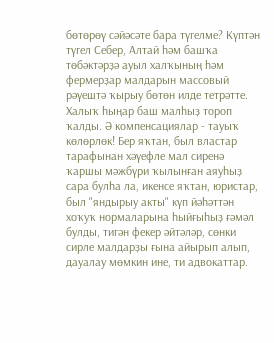бөтөрөү сәйәсәте бара түгелме? Күптән түгел Себер, Алтай һәм башҡа төбәктәрҙә ауыл халҡының һәм фермерҙар малдарын массовый рәүештә ҡырыу бөтөн илде тетрәтте. Халыҡ һыңар баш малһыҙ тороп ҡалды. Ә компенсациялар - тауыҡ көлөрлөк! Бер яҡтан, был властар тарафынан хәүефле мал сиренә ҡаршы мәжбүри ҡылынған аяуһыҙ сара булһа ла, икенсе яҡтан, юристар, был "яндырыу акты" күп йәһәттән хоҡуҡ нормаларына һыйғыһыҙ ғәмәл булды, тигән фекер әйтәләр, сөнки сирле малдарҙы ғына айырып алып, дауалау мөмкин ине, ти адвокаттар.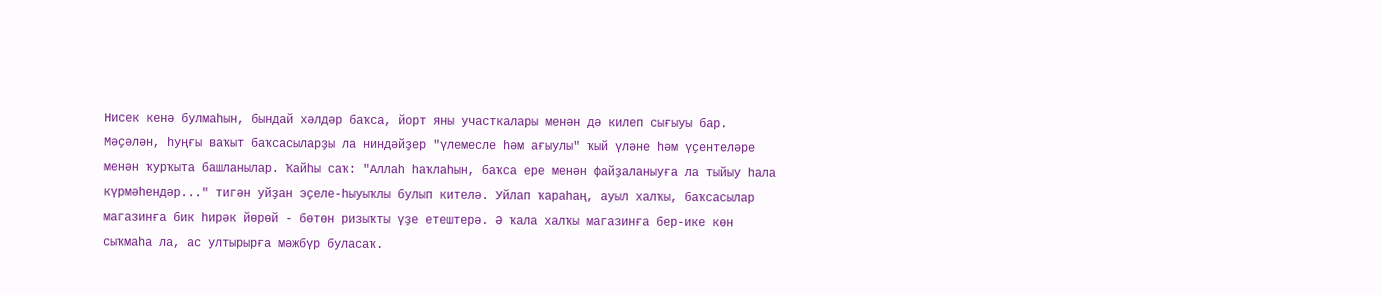Нисек кенә булмаһын, бындай хәлдәр баҡса, йорт яны участкалары менән дә килеп сығыуы бар. Мәҫәлән, һуңғы ваҡыт баҡсасыларҙы ла ниндәйҙер "үлемесле һәм ағыулы" ҡый үләне һәм үҫентеләре менән ҡурҡыта башланылар. Ҡайһы саҡ: "Аллаһ һаҡлаһын, баҡса ере менән файҙаланыуға ла тыйыу һала күрмәһендәр..." тигән уйҙан эҫеле-һыуыҡлы булып кителә. Уйлап ҡараһаң, ауыл халҡы, баҡсасылар магазинға бик һирәк йөрөй - бөтөн ризыҡты үҙе етештерә. Ә ҡала халҡы магазинға бер-ике көн сыҡмаһа ла, ас ултырырға мәжбүр буласаҡ.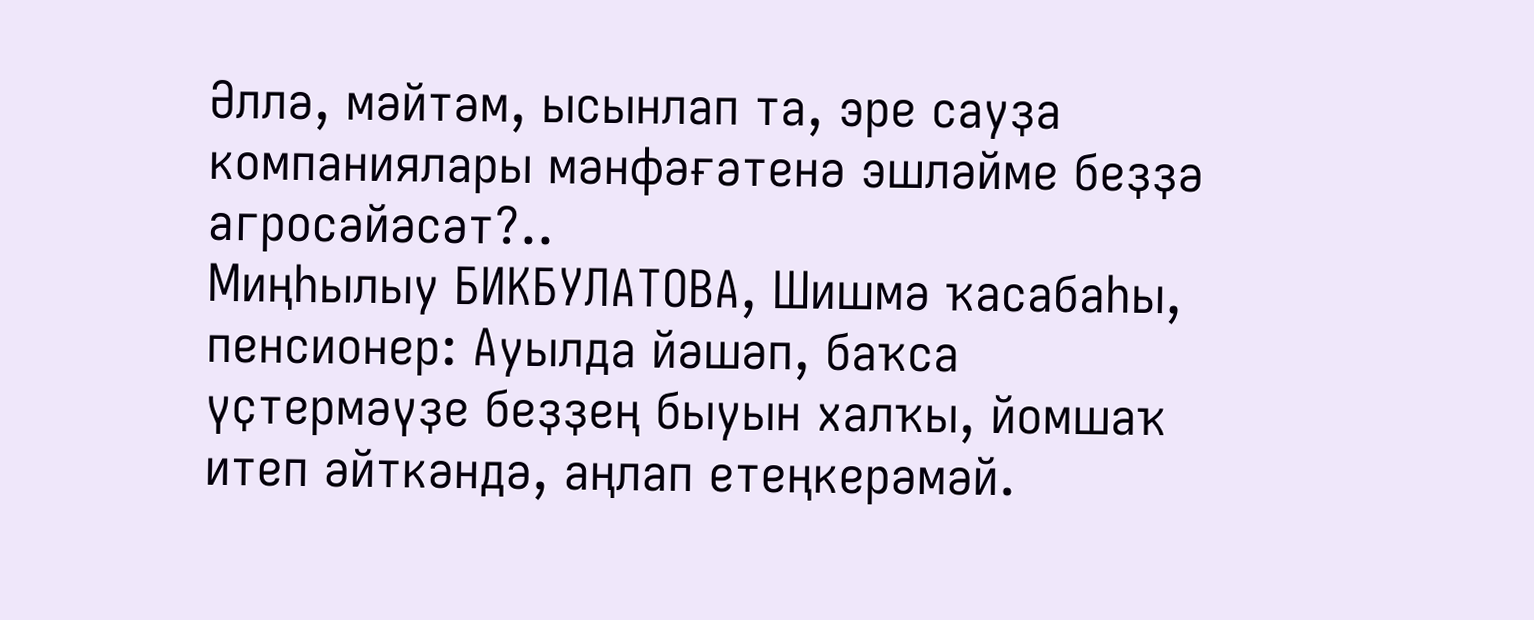Әллә, мәйтәм, ысынлап та, эре сауҙа компаниялары мәнфәғәтенә эшләйме беҙҙә агросәйәсәт?..
Миңһылыу БИКБУЛАТОВА, Шишмә ҡасабаһы, пенсионер: Ауылда йәшәп, баҡса үҫтермәүҙе беҙҙең быуын халҡы, йомшаҡ итеп әйткәндә, аңлап етеңкерәмәй.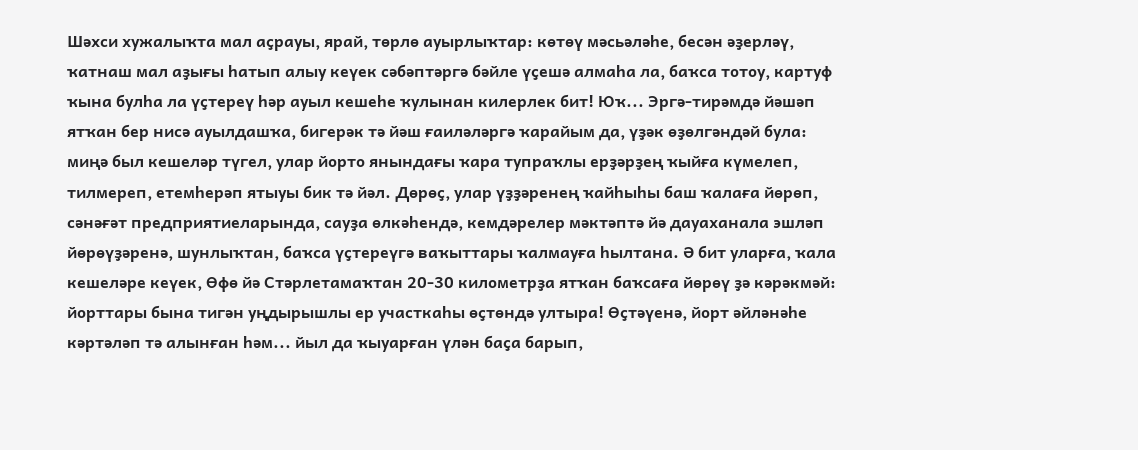Шәхси хужалыҡта мал аҫрауы, ярай, төрлө ауырлыҡтар: көтөү мәсьәләһе, бесән әҙерләү, ҡатнаш мал аҙығы һатып алыу кеүек сәбәптәргә бәйле үҫешә алмаһа ла, баҡса тотоу, картуф ҡына булһа ла үҫтереү һәр ауыл кешеһе ҡулынан килерлек бит! Юҡ... Эргә-тирәмдә йәшәп ятҡан бер нисә ауылдашҡа, бигерәк тә йәш ғаиләләргә ҡарайым да, үҙәк өҙөлгәндәй була: миңә был кешеләр түгел, улар йорто янындағы ҡара тупраҡлы ерҙәрҙең ҡыйға күмелеп, тилмереп, етемһерәп ятыуы бик тә йәл. Дөрөҫ, улар үҙҙәренең ҡайһыһы баш ҡалаға йөрөп, сәнәғәт предприятиеларында, сауҙа өлкәһендә, кемдәрелер мәктәптә йә дауаханала эшләп йөрөүҙәренә, шунлыҡтан, баҡса үҫтереүгә ваҡыттары ҡалмауға һылтана. Ә бит уларға, ҡала кешеләре кеүек, Өфө йә Стәрлетамаҡтан 20-30 километрҙа ятҡан баҡсаға йөрөү ҙә кәрәкмәй: йорттары бына тигән уңдырышлы ер участкаһы өҫтөндә ултыра! Өҫтәүенә, йорт әйләнәһе кәртәләп тә алынған һәм... йыл да ҡыуарған үлән баҫа барып,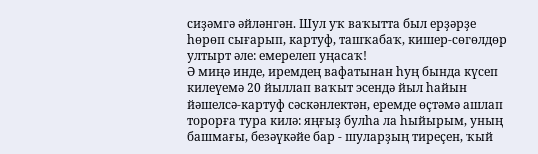сиҙәмгә әйләнгән. Шул уҡ ваҡытта был ерҙәрҙе һөрөп сығарып, картуф, ташҡабаҡ, кишер-сөгөлдөр ултырт әле: емерелеп уңасаҡ!
Ә миңә инде, иремдең вафатынан һуң бында күсеп килеүемә 20 йыллап ваҡыт эсендә йыл һайын йәшелсә-картуф сәскәнлектән, еремде өҫтәмә ашлап торорға тура килә: яңғыҙ булһа ла һыйырым, уның башмағы, безәүкәйе бар - шуларҙың тиреҫен, ҡый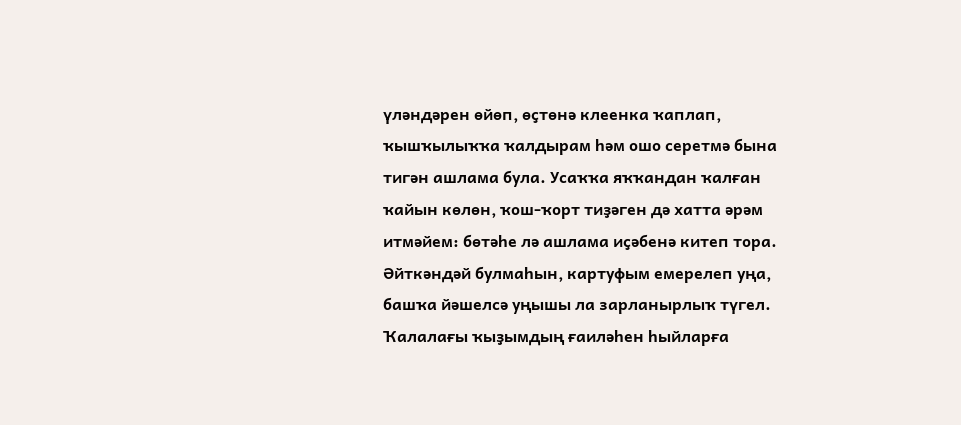үләндәрен өйөп, өҫтөнә клеенка ҡаплап, ҡышҡылыҡҡа ҡалдырам һәм ошо серетмә бына тигән ашлама була. Усаҡҡа яҡҡандан ҡалған ҡайын көлөн, ҡош-ҡорт тиҙәген дә хатта әрәм итмәйем: бөтәһе лә ашлама иҫәбенә китеп тора. Әйткәндәй булмаһын, картуфым емерелеп уңа, башҡа йәшелсә уңышы ла зарланырлыҡ түгел. Ҡалалағы ҡыҙымдың ғаиләһен һыйларға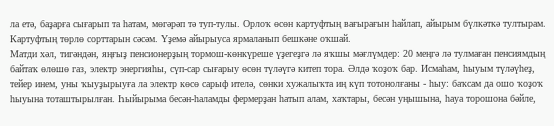ла етә, баҙарға сығарып та һатам, мөгәрәп тә туп-тулы. Орлоҡ өсөн картуфтың вағырағын һайлап, айырым бүлкәткә тултырам. Картуфтың төрлө сорттарын сәсәм. Үҙемә айырыуса ярмаланып бешкәне оҡшай.
Матди хәл, тигәндән, яңғыҙ пенсионерҙың тормош-көнкүреше үҙегеҙгә лә яҡшы мәғлүмдер: 20 меңгә лә тулмаған пенсиямдың байтаҡ өлөшө газ, электр энергияһы, сүп-сар сығарыу өсөн түләүгә китеп тора. Әлдә ҡоҙоҡ бар. Исмаһам, һыуым түләүһеҙ, тейер инем, уны ҡыуҙырыуға ла электр көсө сарыф ителә, сөнки хужалыҡта иң күп тотонолғаны - һыу: баҡсам да ошо ҡоҙоҡ һыуына тоташтырылған. Һыйырыма бесән-һаламды фермерҙан һатып алам, хаҡтары, бесән уңышына, һауа торошона бәйле,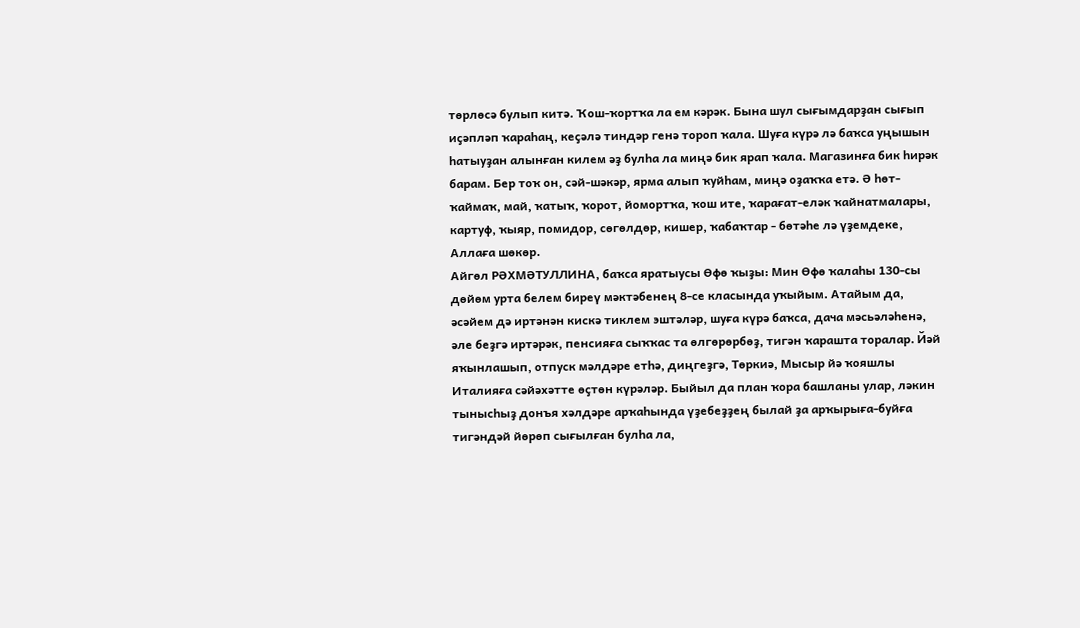төрлөсә булып китә. Ҡош-ҡортҡа ла ем кәрәк. Бына шул сығымдарҙан сығып иҫәпләп ҡараһаң, кеҫәлә тиндәр генә тороп ҡала. Шуға күрә лә баҡса уңышын һатыуҙан алынған килем әҙ булһа ла миңә бик ярап ҡала. Магазинға бик һирәк барам. Бер тоҡ он, сәй-шәкәр, ярма алып ҡуйһам, миңә оҙаҡҡа етә. Ә һөт-ҡаймаҡ, май, ҡатыҡ, ҡорот, йомортҡа, ҡош ите, ҡарағат-еләк ҡайнатмалары, картуф, ҡыяр, помидор, сөгөлдөр, кишер, ҡабаҡтар - бөтәһе лә үҙемдеке, Аллаға шөкөр.
Айгөл РӘХМӘТУЛЛИНА, баҡса яратыусы Өфө ҡыҙы: Мин Өфө ҡалаһы 130-сы дөйөм урта белем биреү мәктәбенең 8-се класында уҡыйым. Атайым да, әсәйем дә иртәнән кискә тиклем эштәләр, шуға күрә баҡса, дача мәсьәләһенә, әле беҙгә иртәрәк, пенсияға сыҡҡас та өлгөрөрбөҙ, тигән ҡарашта торалар. Йәй яҡынлашып, отпуск мәлдәре етһә, диңгеҙгә, Төркиә, Мысыр йә ҡояшлы Италияға сәйәхәтте өҫтөн күрәләр. Быйыл да план ҡора башланы улар, ләкин тынысһыҙ донъя хәлдәре арҡаһында үҙебеҙҙең былай ҙа арҡырыға-буйға тигәндәй йөрөп сығылған булһа ла,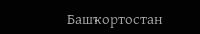Башҡортостан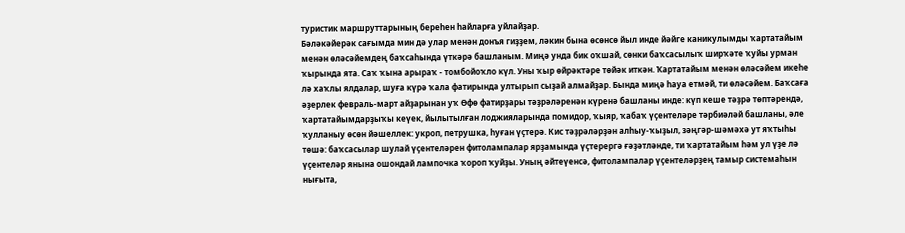туристик маршруттарының береһен һайларға уйлайҙар.
Бәләкәйерәк сағымда мин дә улар менән донъя гиҙҙем, ләкин бына өсөнсө йыл инде йәйге каникулымды ҡартатайым менән өләсәйемдең баҡсаһында үткәрә башланым. Миңә унда бик оҡшай, сөнки баҡсасылыҡ ширҡәте ҡуйы урман ҡырында ята. Саҡ ҡына арыраҡ - томбойоҡло күл. Уны ҡыр өйрәктәре төйәк иткән. Ҡартатайым менән өләсәйем икеһе лә хаҡлы ялдалар, шуға күрә ҡала фатирында ултырып сыҙай алмайҙар. Бында миңә һауа етмәй, ти өләсәйем. Баҡсаға әҙерлек февраль-март айҙарынан уҡ Өфө фатирҙары тәҙрәләренән күренә башланы инде: күп кеше тәҙрә төптәрендә, ҡартатайымдарҙыҡы кеүек, йылытылған лоджияларында помидор, ҡыяр, ҡабаҡ үҫентеләре тәрбиәләй башланы, әле ҡулланыу өсөн йәшеллек: укроп, петрушка, һуған үҫтерә. Кис тәҙрәләрҙән алһыу-ҡыҙыл, зәңгәр-шәмәхә ут яҡтыһы төшә: баҡсасылар шулай үҫентеләрен фитолампалар ярҙамында үҫтерергә ғәҙәтләнде, ти ҡартатайым һәм ул үҙе лә үҫентеләр янына ошондай лампочка ҡороп ҡуйҙы. Уның әйтеүенсә, фитолампалар үҫентеләрҙең тамыр системаһын нығыта,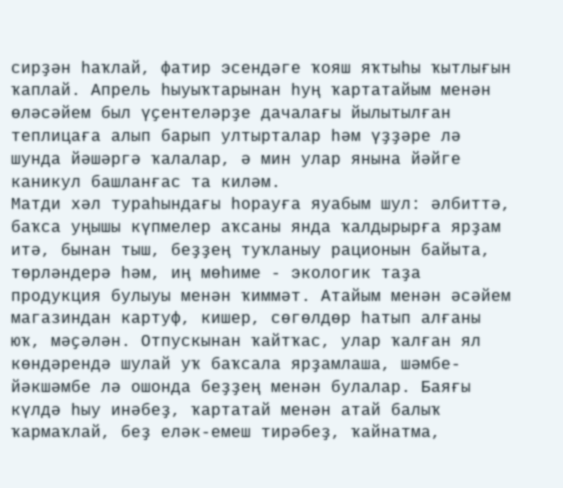сирҙән һаҡлай, фатир эсендәге ҡояш яҡтыһы ҡытлығын ҡаплай. Апрель һыуыҡтарынан һуң ҡартатайым менән өләсәйем был үҫентеләрҙе дачалағы йылытылған теплицаға алып барып ултырталар һәм үҙҙәре лә шунда йәшәргә ҡалалар, ә мин улар янына йәйге каникул башланғас та киләм.
Матди хәл тураһындағы һорауға яуабым шул: әлбиттә, баҡса уңышы күпмелер аҡсаны янда ҡалдырырға ярҙам итә, бынан тыш, беҙҙең туҡланыу рационын байыта, төрләндерә һәм, иң мөһиме - экологик таҙа продукция булыуы менән ҡиммәт. Атайым менән әсәйем магазиндан картуф, кишер, сөгөлдөр һатып алғаны юҡ, мәҫәлән. Отпускынан ҡайтҡас, улар ҡалған ял көндәрендә шулай уҡ баҡсала ярҙамлаша, шәмбе-йәкшәмбе лә ошонда беҙҙең менән булалар. Баяғы күлдә һыу инәбеҙ, ҡартатай менән атай балыҡ ҡармаҡлай, беҙ еләк-емеш тирәбеҙ, ҡайнатма,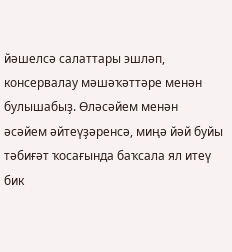йәшелсә салаттары эшләп, консервалау мәшәҡәттәре менән булышабыҙ. Өләсәйем менән әсәйем әйтеүҙәренсә, миңә йәй буйы тәбиғәт ҡосағында баҡсала ял итеү бик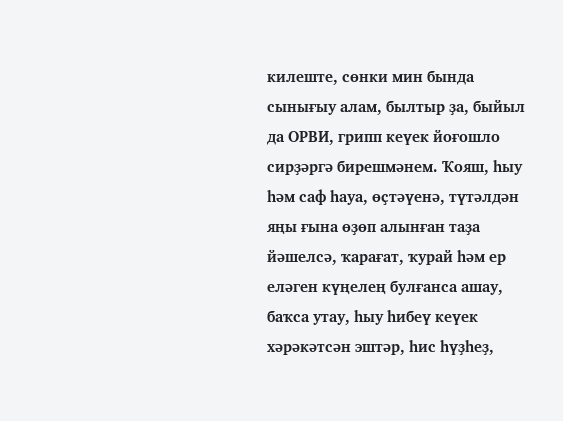килеште, сөнки мин бында сынығыу алам, былтыр ҙа, быйыл да ОРВИ, грипп кеүек йоғошло сирҙәргә бирешмәнем. Ҡояш, һыу һәм саф һауа, өҫтәүенә, түтәлдән яңы ғына өҙөп алынған таҙа йәшелсә, ҡарағат, ҡурай һәм ер еләген күңелең булғанса ашау, баҡса утау, һыу һибеү кеүек хәрәкәтсән эштәр, һис һүҙһеҙ,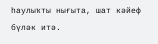һаулыҡты нығыта, шат кәйеф бүләк итә.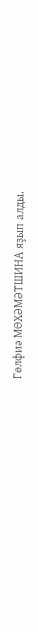Гөлфиә МӨХӘМӘТШИНА яҙып алды.